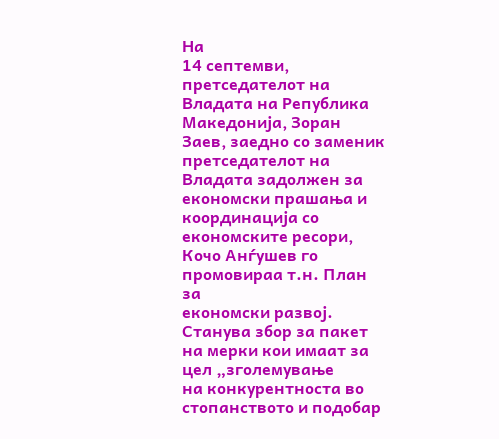На
14 септемви, претседателот на Владата на Република Македонија, Зоран Заев, заедно со заменик претседателот на Владата задолжен за економски прашања и
координација со економските ресори, Кочо Анѓушев го промовираа т.н. План за
економски развој. Станува збор за пакет на мерки кои имаат за цел „зголемување
на конкурентноста во стопанството и подобар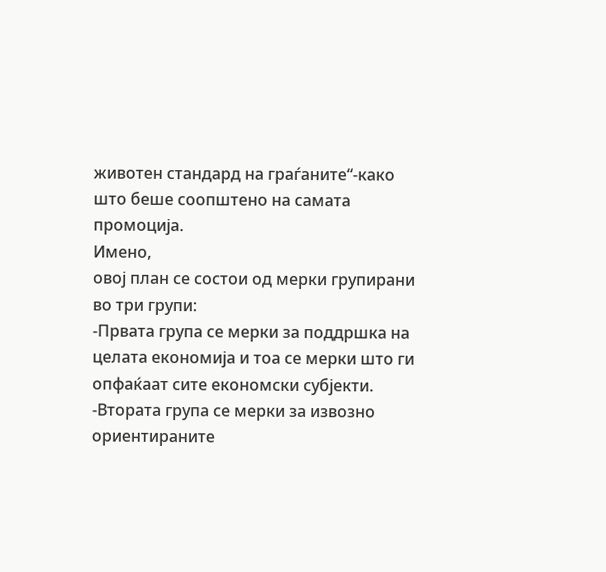животен стандард на граѓаните“-како
што беше соопштено на самата промоција.
Имено,
овој план се состои од мерки групирани во три групи:
-Првата група се мерки за поддршка на
целата економија и тоа се мерки што ги опфаќаат сите економски субјекти.
-Втората група се мерки за извозно
ориентираните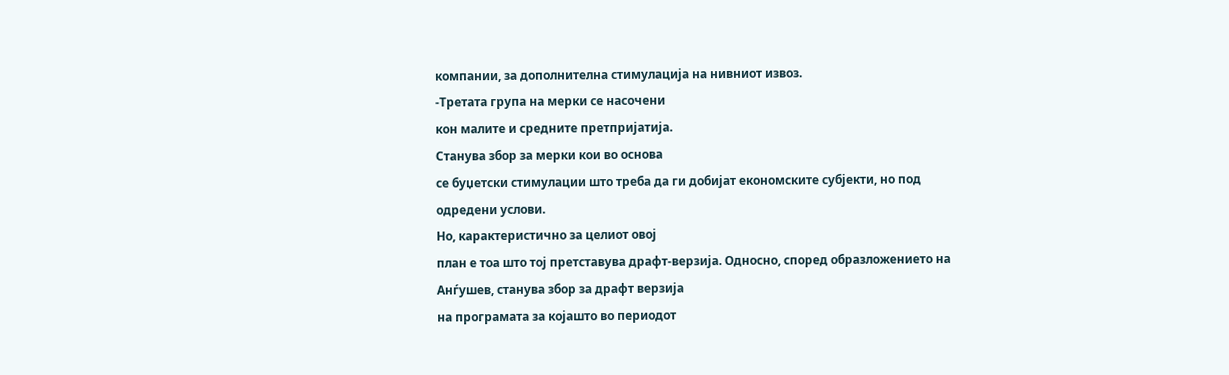компании, за дополнителна стимулација на нивниот извоз.
-Третата група на мерки се насочени
кон малите и средните претпријатија.
Станува збор за мерки кои во основа
се буџетски стимулации што треба да ги добијат економските субјекти, но под
одредени услови.
Но, карактеристично за целиот овој
план е тоа што тој претставува драфт-верзија. Односно, според образложението на
Анѓушев, станува збор за драфт верзија
на програмата за којашто во периодот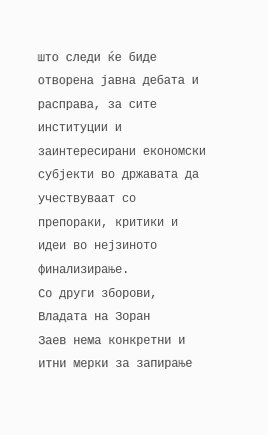што следи ќе биде отворена јавна дебата и
расправа, за сите институции и заинтересирани економски субјекти во државата да
учествуваат со препораки, критики и идеи во нејзиното финализирање.
Со други зборови, Владата на Зоран
Заев нема конкретни и итни мерки за запирање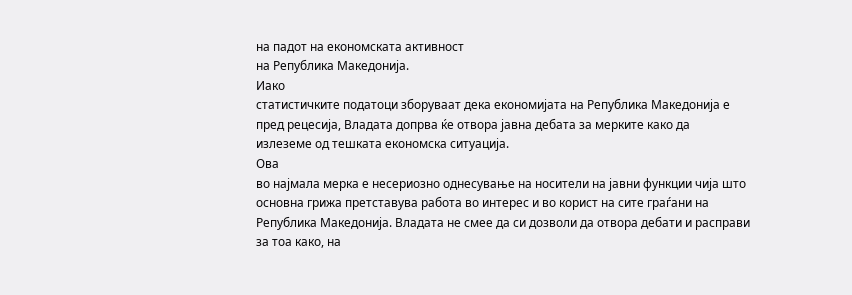на падот на економската активност
на Република Македонија.
Иако
статистичките податоци зборуваат дека економијата на Република Македонија е
пред рецесија, Владата допрва ќе отвора јавна дебата за мерките како да
излеземе од тешката економска ситуација.
Ова
во најмала мерка е несериозно однесување на носители на јавни функции чија што
основна грижа претставува работа во интерес и во корист на сите граѓани на
Република Македонија. Владата не смее да си дозволи да отвора дебати и расправи
за тоа како, на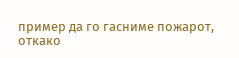пример да го гасниме пожарот, откако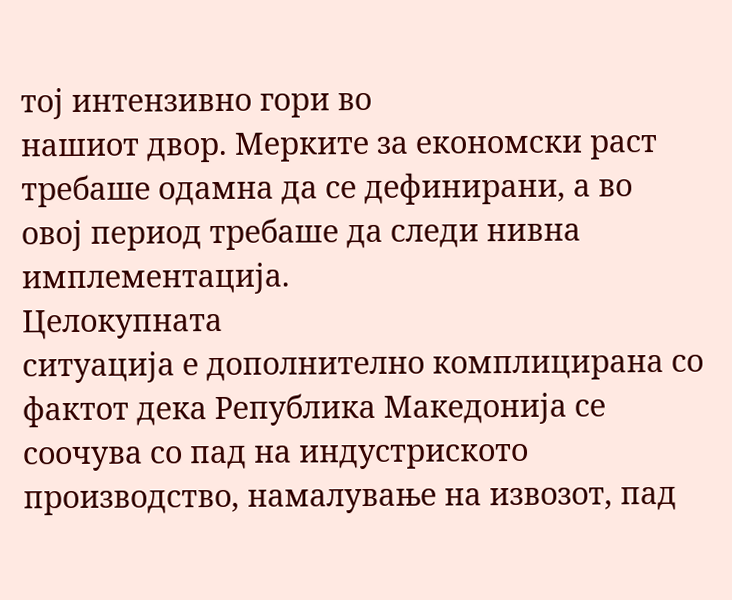тој интензивно гори во
нашиот двор. Мерките за економски раст требаше одамна да се дефинирани, а во
овој период требаше да следи нивна имплементација.
Целокупната
ситуација е дополнително комплицирана со фактот дека Република Македонија се
соочува со пад на индустриското производство, намалување на извозот, пад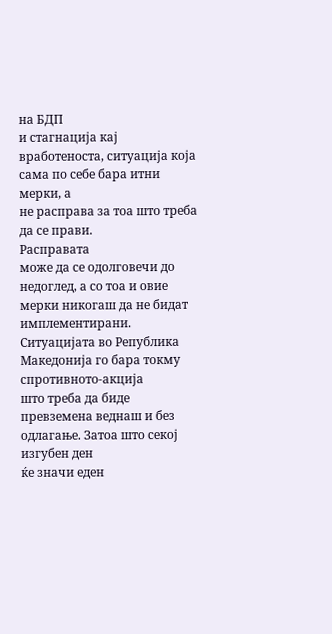на БДП
и стагнација кај вработеноста, ситуација која сама по себе бара итни мерки, а
не расправа за тоа што треба да се прави.
Расправата
може да се одолговечи до недоглед, а со тоа и овие мерки никогаш да не бидат
имплементирани. Ситуацијата во Република Македонија го бара токму спротивното-акција
што треба да биде превземена веднаш и без одлагање. Затоа што секој изгубен ден
ќе значи еден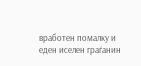вработен помалку и еден иселен граѓанин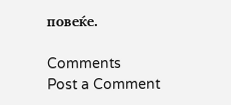повеќе.

Comments
Post a Comment